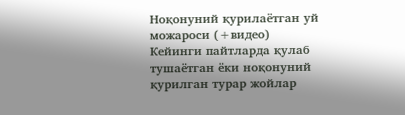Ноқонуний қурилаётган уй можароси (+видео)
Кейинги пайтларда қулаб тушаётган ёки ноқонуний қурилган турар жойлар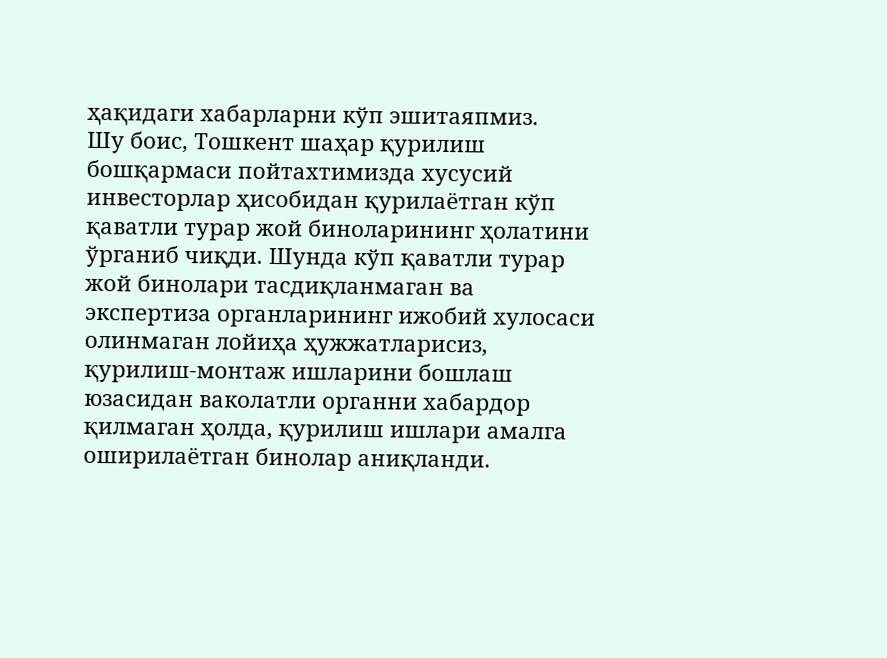ҳақидаги хабарларни кўп эшитаяпмиз.
Шу боис, Тошкент шаҳар қурилиш бошқармаси пойтахтимизда хусусий инвесторлар ҳисобидан қурилаётган кўп қаватли турар жой биноларининг ҳолатини ўрганиб чиқди. Шунда кўп қаватли турар жой бинолари тасдиқланмаган ва экспертиза органларининг ижобий хулосаси олинмаган лойиҳа ҳужжатларисиз, қурилиш-монтаж ишларини бошлаш юзасидан ваколатли органни хабардор қилмаган ҳолда, қурилиш ишлари амалга оширилаётган бинолар аниқланди.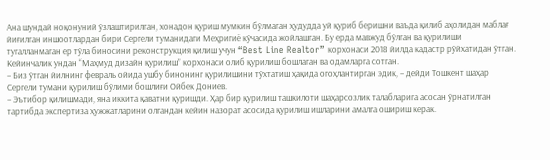Ана шундай ноқонуний ўзлаштирилган, хонадон қуриш мумкин бўлмаган ҳудудда уй қуриб беришни ваъда қилиб аҳолидан маблағ йиғилган иншоотлардан бири Сергели туманидаги Меҳригиё кўчасида жойлашган. Бу ерда мавжуд бўлган ва қурилиши тугалланмаган ер тўла биносини реконструкция қилиш учун “Best Line Realtor” корхонаси 2018 йилда кадастр рўйхатидан ўтган. Кейинчалик ундан “Маҳмуд дизайн қурилиш” корхонаси олиб қурилиш бошлаган ва одамларга сотган.
– Биз ўтган йилнинг февраль ойида ушбу бинонинг қурилишини тўхтатиш ҳақида огоҳлантирган эдик, – дейди Тошкент шаҳар Сергели тумани қурилиш бўлими бошлиғи Ойбек Дониев.
– Эътибор қилишмади, яна иккита қаватни қуришди. Ҳар бир қурилиш ташкилоти шаҳарсозлик талабларига асосан ўрнатилган тартибда экспертиза ҳужжатларини олгандан кейин назорат асосида қурилиш ишларини амалга ошириш керак.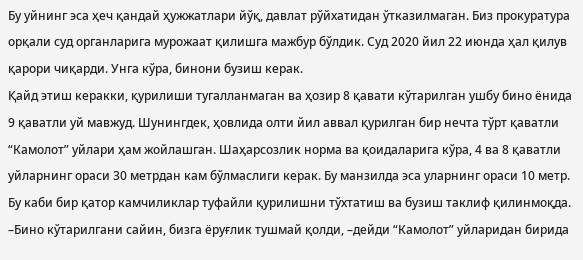Бу уйнинг эса ҳеч қандай ҳужжатлари йўқ, давлат рўйхатидан ўтказилмаган. Биз прокуратура орқали суд органларига мурожаат қилишга мажбур бўлдик. Суд 2020 йил 22 июнда ҳал қилув қарори чиқарди. Унга кўра, бинони бузиш керак.
Қайд этиш керакки, қурилиши тугалланмаган ва ҳозир 8 қавати кўтарилган ушбу бино ёнида 9 қаватли уй мавжуд. Шунингдек, ҳовлида олти йил аввал қурилган бир нечта тўрт қаватли “Камолот” уйлари ҳам жойлашган. Шаҳарсозлик норма ва қоидаларига кўра, 4 ва 8 қаватли уйларнинг ораси 30 метрдан кам бўлмаслиги керак. Бу манзилда эса уларнинг ораси 10 метр. Бу каби бир қатор камчиликлар туфайли қурилишни тўхтатиш ва бузиш таклиф қилинмоқда.
–Бино кўтарилгани сайин, бизга ёруғлик тушмай қолди, –дейди “Камолот” уйларидан бирида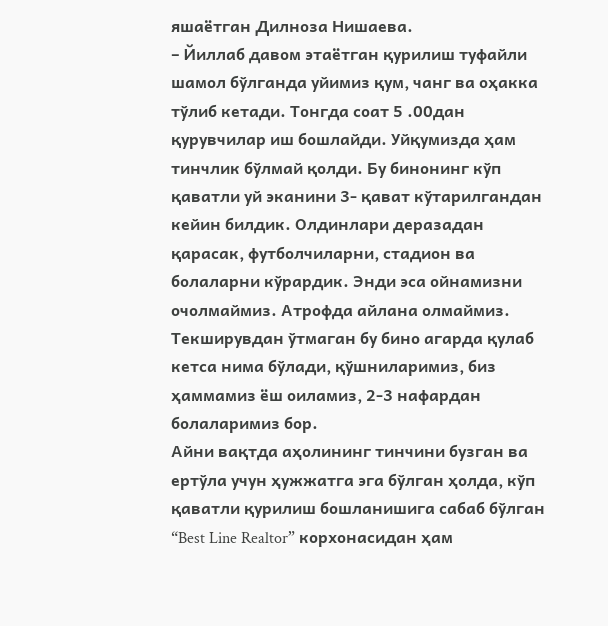яшаётган Дилноза Нишаева.
– Йиллаб давом этаётган қурилиш туфайли шамол бўлганда уйимиз қум, чанг ва оҳакка тўлиб кетади. Тонгда соат 5 .00дан қурувчилар иш бошлайди. Уйқумизда ҳам тинчлик бўлмай қолди. Бу бинонинг кўп қаватли уй эканини 3- қават кўтарилгандан кейин билдик. Олдинлари деразадан қарасак, футболчиларни, стадион ва болаларни кўрардик. Энди эса ойнамизни очолмаймиз. Атрофда айлана олмаймиз. Текширувдан ўтмаган бу бино агарда қулаб кетса нима бўлади, қўшниларимиз, биз ҳаммамиз ёш оиламиз, 2-3 нафардан болаларимиз бор.
Айни вақтда аҳолининг тинчини бузган ва ертўла учун ҳужжатга эга бўлган ҳолда, кўп қаватли қурилиш бошланишига сабаб бўлган “Best Line Realtor” корхонасидан ҳам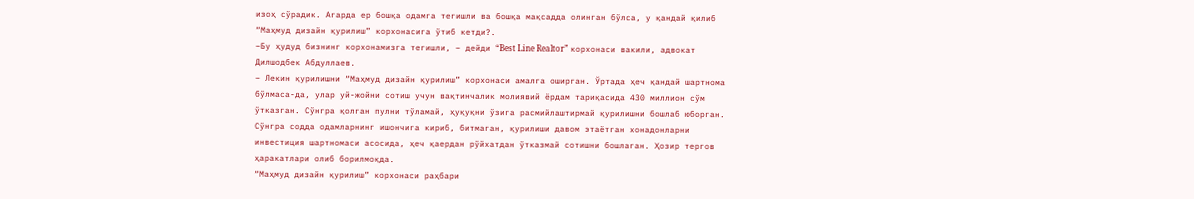изоҳ сўрадик. Агарда ер бошқа одамга тегишли ва бошқа мақсадда олинган бўлса, у қандай қилиб “Маҳмуд дизайн қурилиш” корхонасига ўтиб кетди?.
–Бу ҳудуд бизнинг корхонамизга тегишли, – дейди “Best Line Realtor” корхонаси вакили, адвокат Дилшодбек Абдуллаев.
– Лекин қурилишни “Маҳмуд дизайн қурилиш” корхонаси амалга оширган. Ўртада ҳеч қандай шартнома бўлмаса-да, улар уй-жойни сотиш учун вақтинчалик молиявий ёрдам тариқасида 430 миллион сўм ўтказган. Сўнгра қолган пулни тўламай, ҳуқуқни ўзига расмийлаштирмай қурилишни бошлаб юборган. Сўнгра содда одамларнинг ишончига кириб, битмаган, қурилиши давом этаётган хонадонларни инвестиция шартномаси асосида, ҳеч қаердан рўйхатдан ўтказмай сотишни бошлаган. Ҳозир тергов ҳаракатлари олиб борилмоқда.
“Маҳмуд дизайн қурилиш” корхонаси раҳбари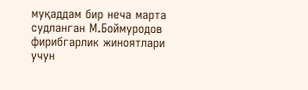муқаддам бир неча марта судланган М.Боймуродов фирибгарлик жиноятлари учун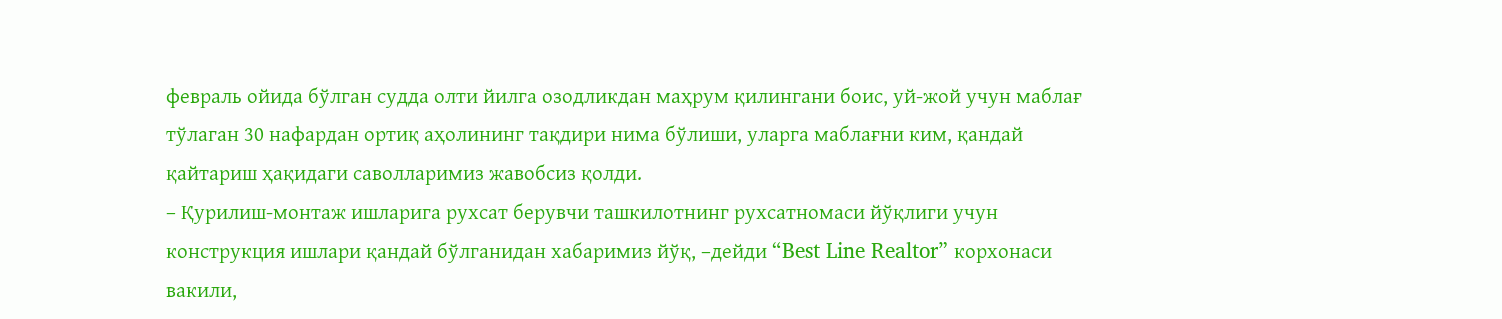февраль ойида бўлган судда олти йилга озодликдан маҳрум қилингани боис, уй-жой учун маблағ тўлаган 30 нафардан ортиқ аҳолининг тақдири нима бўлиши, уларга маблағни ким, қандай қайтариш ҳақидаги саволларимиз жавобсиз қолди.
– Қурилиш-монтаж ишларига рухсат берувчи ташкилотнинг рухсатномаси йўқлиги учун конструкция ишлари қандай бўлганидан хабаримиз йўқ, –дейди “Best Line Realtor” корхонаси вакили,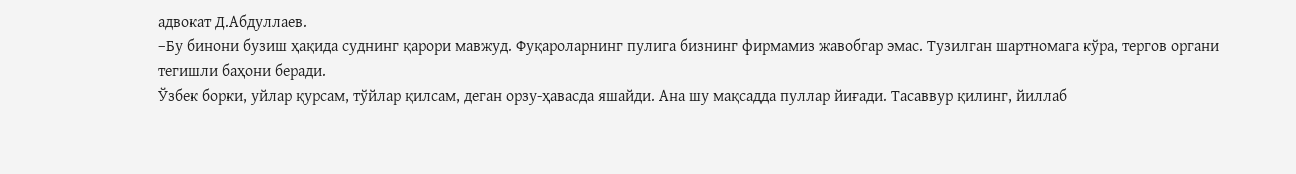адвокат Д.Абдуллаев.
–Бу бинони бузиш ҳақида суднинг қарори мавжуд. Фуқароларнинг пулига бизнинг фирмамиз жавобгар эмас. Тузилган шартномага кўра, тергов органи тегишли баҳони беради.
Ўзбек борки, уйлар қурсам, тўйлар қилсам, деган орзу-ҳавасда яшайди. Ана шу мақсадда пуллар йиғади. Тасаввур қилинг, йиллаб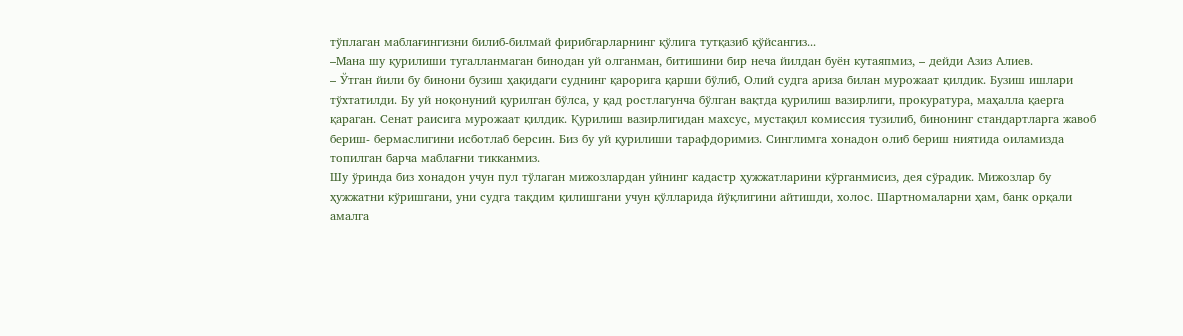тўплаган маблағингизни билиб-билмай фирибгарларнинг қўлига тутқазиб қўйсангиз...
–Мана шу қурилиши тугалланмаган бинодан уй олганман, битишини бир неча йилдан буён кутаяпмиз, – дейди Азиз Алиев.
– Ўтган йили бу бинони бузиш ҳақидаги суднинг қарорига қарши бўлиб, Олий судга ариза билан мурожаат қилдик. Бузиш ишлари тўхтатилди. Бу уй ноқонуний қурилган бўлса, у қад ростлагунча бўлган вақтда қурилиш вазирлиги, прокуратура, маҳалла қаерга қараган. Сенат раисига мурожаат қилдик. Қурилиш вазирлигидан махсус, мустақил комиссия тузилиб, бинонинг стандартларга жавоб бериш- бермаслигини исботлаб берсин. Биз бу уй қурилиши тарафдоримиз. Синглимга хонадон олиб бериш ниятида оиламизда топилган барча маблағни тикканмиз.
Шу ўринда биз хонадон учун пул тўлаган мижозлардан уйнинг кадастр ҳужжатларини кўрганмисиз, дея сўрадик. Мижозлар бу ҳужжатни кўришгани, уни судга тақдим қилишгани учун қўлларида йўқлигини айтишди, холос. Шартномаларни ҳам, банк орқали амалга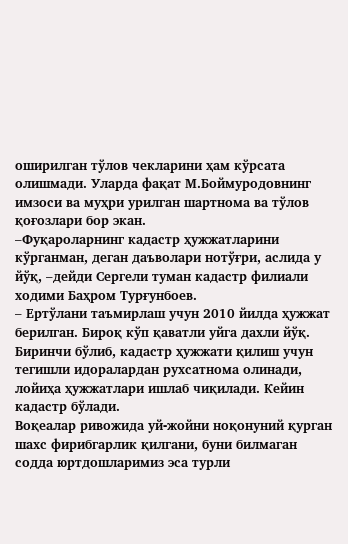оширилган тўлов чекларини ҳам кўрсата олишмади. Уларда фақат М.Боймуродовнинг имзоси ва муҳри урилган шартнома ва тўлов қоғозлари бор экан.
–Фуқароларнинг кадастр ҳужжатларини кўрганман, деган даъволари нотўғри, аслида у йўқ, –дейди Сергели туман кадастр филиали ходими Баҳром Турғунбоев.
– Ертўлани таъмирлаш учун 2010 йилда ҳужжат берилган. Бироқ кўп қаватли уйга дахли йўқ. Биринчи бўлиб, кадастр ҳужжати қилиш учун тегишли идоралардан рухсатнома олинади, лойиҳа ҳужжатлари ишлаб чиқилади. Кейин кадастр бўлади.
Воқеалар ривожида уй-жойни ноқонуний қурган шахс фирибгарлик қилгани, буни билмаган содда юртдошларимиз эса турли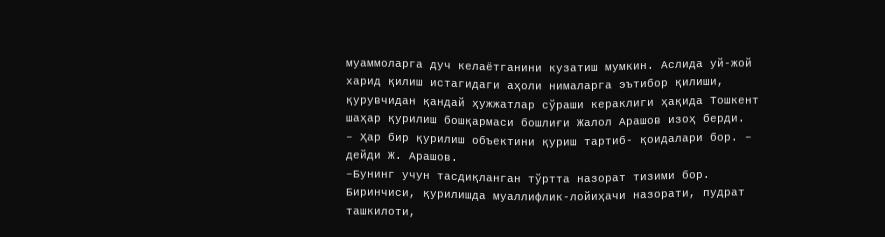муаммоларга дуч келаётганини кузатиш мумкин. Аслида уй-жой харид қилиш истагидаги аҳоли нималарга эътибор қилиши, қурувчидан қандай ҳужжатлар сўраши кераклиги ҳақида Тошкент шаҳар қурилиш бошқармаси бошлиғи Жалол Арашов изоҳ берди.
– Ҳар бир қурилиш объектини қуриш тартиб- қоидалари бор. – дейди Ж. Арашов.
–Бунинг учун тасдиқланган тўртта назорат тизими бор. Биринчиси, қурилишда муаллифлик-лойиҳачи назорати, пудрат ташкилоти,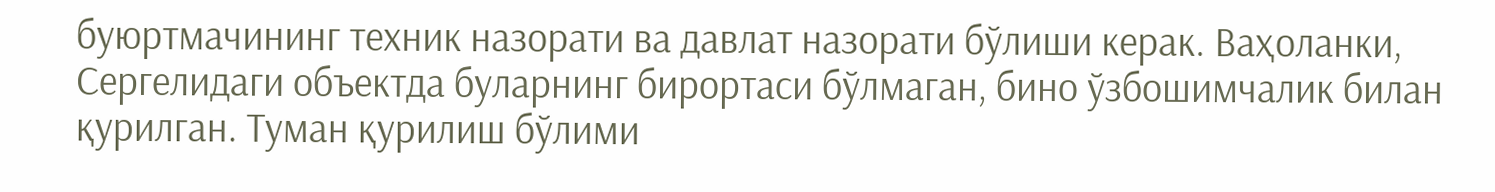буюртмачининг техник назорати ва давлат назорати бўлиши керак. Ваҳоланки, Сергелидаги объектда буларнинг бирортаси бўлмаган, бино ўзбошимчалик билан қурилган. Туман қурилиш бўлими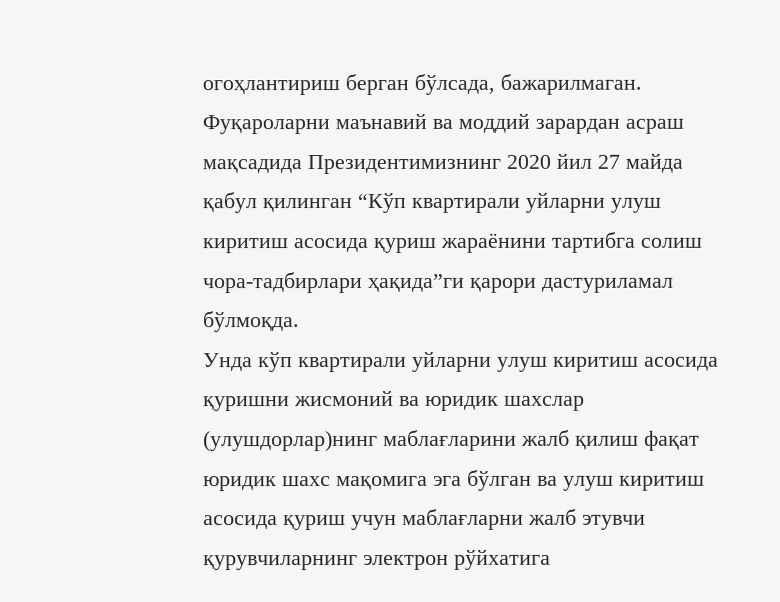огоҳлантириш берган бўлсада, бажарилмаган. Фуқароларни маънавий ва моддий зарардан асраш мақсадида Президентимизнинг 2020 йил 27 майда қабул қилинган “Кўп квартирали уйларни улуш киритиш асосида қуриш жараёнини тартибга солиш чора-тадбирлари ҳақида”ги қарори дастуриламал бўлмоқда.
Унда кўп квартирали уйларни улуш киритиш асосида қуришни жисмоний ва юридик шахслар (улушдорлар)нинг маблағларини жалб қилиш фақат юридик шахс мақомига эга бўлган ва улуш киритиш асосида қуриш учун маблағларни жалб этувчи қурувчиларнинг электрон рўйхатига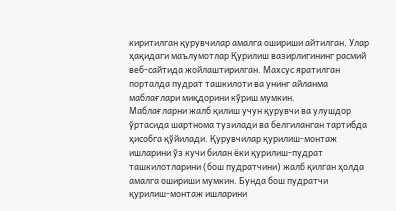киритилган қурувчилар амалга ошириши айтилган. Улар ҳақидаги маълумотлар Қурилиш вазирлигининг расмий веб-сайтида жойлаштирилган. Махсус яратилган порталда пудрат ташкилоти ва унинг айланма маблағлари миқдорини кўриш мумкин.
Маблағларни жалб қилиш учун қурувчи ва улушдор ўртасида шартнома тузилади ва белгиланган тартибда ҳисобга қўйилади. Қурувчилар қурилиш-монтаж ишларини ўз кучи билан ёки қурилиш-пудрат ташкилотларини (бош пудратчини) жалб қилган ҳолда амалга ошириши мумкин. Бунда бош пудратчи қурилиш-монтаж ишларини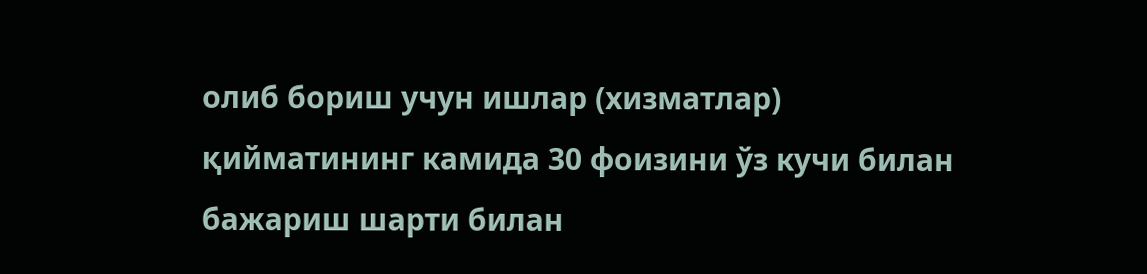олиб бориш учун ишлар (хизматлар) қийматининг камида 30 фоизини ўз кучи билан бажариш шарти билан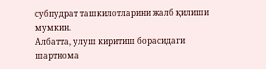субпудрат ташкилотларини жалб қилиши мумкин.
Албатта, улуш киритиш борасидаги шартнома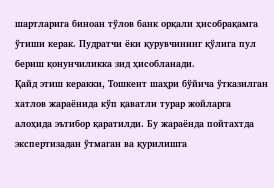шартларига биноан тўлов банк орқали ҳисобрақамга ўтиши керак. Пудратчи ёки қурувчининг қўлига пул бериш қонунчиликка зид ҳисобланади.
Қайд этиш керакки, Тошкент шаҳри бўйича ўтказилган хатлов жараёнида кўп қаватли турар жойларга алоҳида эътибор қаратилди. Бу жараёнда пойтахтда экспертизадан ўтмаган ва қурилишга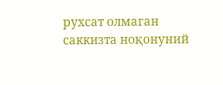рухсат олмаган саккизта ноқонуний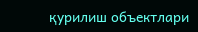қурилиш объектлари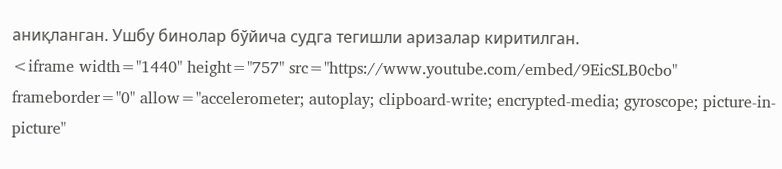аниқланган. Ушбу бинолар бўйича судга тегишли аризалар киритилган.
<iframe width="1440" height="757" src="https://www.youtube.com/embed/9EicSLB0cbo" frameborder="0" allow="accelerometer; autoplay; clipboard-write; encrypted-media; gyroscope; picture-in-picture"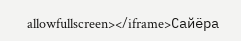allowfullscreen></iframe>Сайёра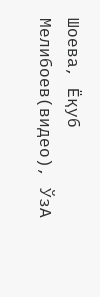Шоева, Ёқуб Мелибоев(видео), ЎзА